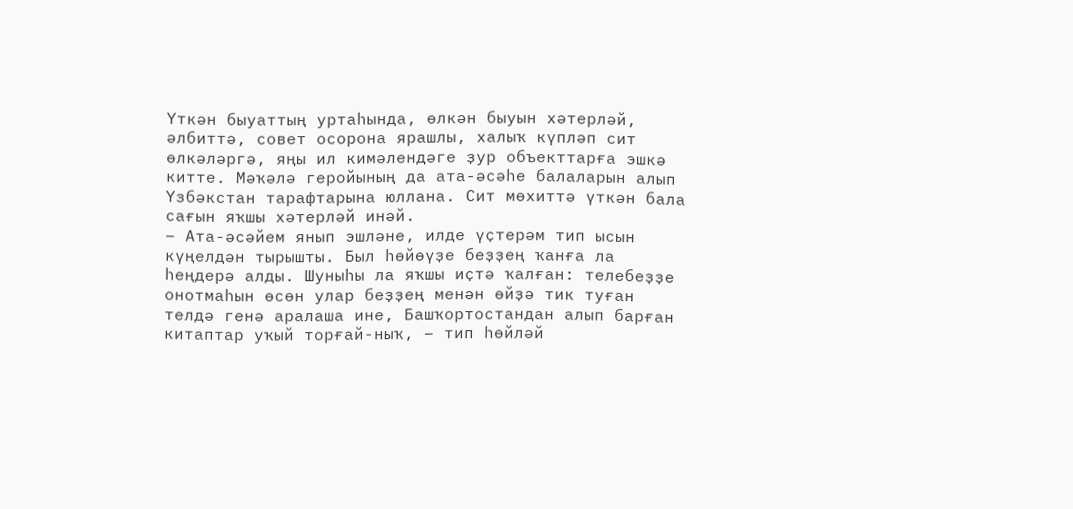Үткән быуаттың уртаһында, өлкән быуын хәтерләй, әлбиттә, совет осорона ярашлы, халыҡ күпләп сит өлкәләргә, яңы ил кимәлендәге ҙур объекттарға эшкә китте. Мәҡәлә геройының да ата-әсәһе балаларын алып Үзбәкстан тарафтарына юллана. Сит мөхиттә үткән бала сағын яҡшы хәтерләй инәй.
– Ата-әсәйем янып эшләне, илде үҫтерәм тип ысын күңелдән тырышты. Был һөйөүҙе беҙҙең ҡанға ла һеңдерә алды. Шуныһы ла яҡшы иҫтә ҡалған: телебеҙҙе онотмаһын өсөн улар беҙҙең менән өйҙә тик туған телдә генә аралаша ине, Башҡортостандан алып барған китаптар уҡый торғай-ныҡ, – тип һөйләй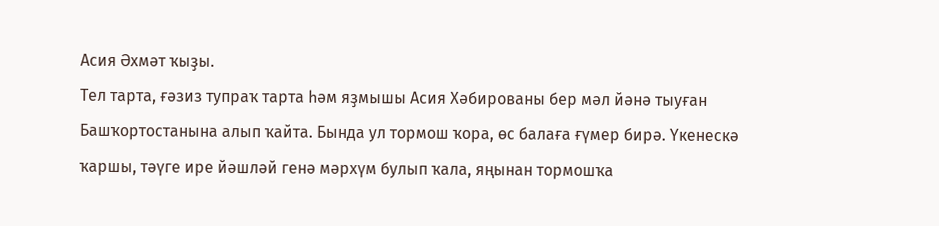Асия Әхмәт ҡыҙы.
Тел тарта, ғәзиз тупраҡ тарта һәм яҙмышы Асия Хәбированы бер мәл йәнә тыуған Башҡортостанына алып ҡайта. Бында ул тормош ҡора, өс балаға ғүмер бирә. Үкенескә ҡаршы, тәүге ире йәшләй генә мәрхүм булып ҡала, яңынан тормошҡа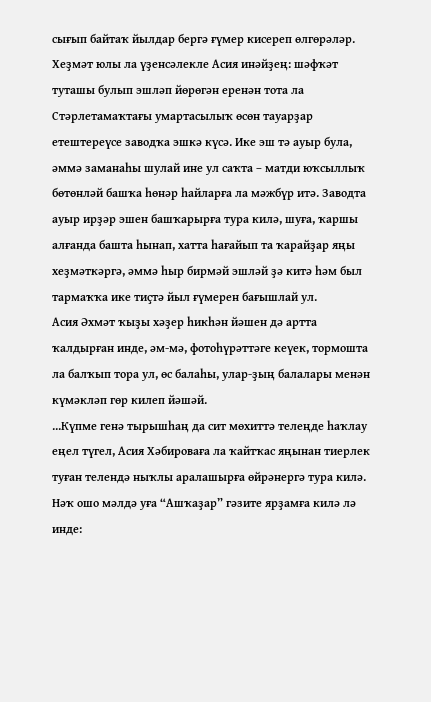сығып байтаҡ йылдар бергә ғүмер кисереп өлгөрәләр.
Хеҙмәт юлы ла үҙенсәлекле Асия инәйҙең: шәфҡәт туташы булып эшләп йөрөгән еренән тота ла Стәрлетамаҡтағы умартасылыҡ өсөн тауарҙар етештереүсе заводҡа эшкә күсә. Ике эш тә ауыр була, әммә заманаһы шулай ине ул саҡта – матди юҡсыллыҡ бөтөнләй башҡа һөнәр һайларға ла мәжбүр итә. Заводта ауыр ирҙәр эшен башҡарырға тура килә, шуға, ҡаршы алғанда башта һынап, хатта һағайып та ҡарайҙар яңы хеҙмәткәргә, әммә һыр бирмәй эшләй ҙә китә һәм был тармаҡҡа ике тиҫтә йыл ғүмерен бағышлай ул.
Асия Әхмәт ҡыҙы хәҙер һикһән йәшен дә артта ҡалдырған инде, әм-мә, фотоһүрәттәге кеүек, тормошта ла балҡып тора ул, өс балаһы, улар-ҙың балалары менән күмәкләп гөр килеп йәшәй.
...Күпме генә тырышһаң да сит мөхиттә телеңде һаҡлау еңел түгел, Асия Хәбироваға ла ҡайтҡас яңынан тиерлек туған телендә ныҡлы аралашырға өйрәнергә тура килә. Нәҡ ошо мәлдә уға “Ашҡаҙар” гәзите ярҙамға килә лә инде: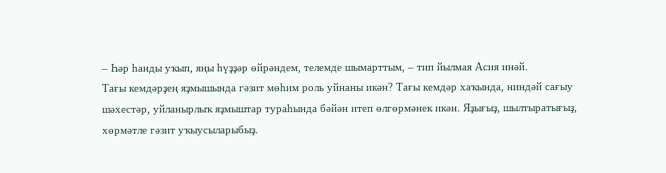– Һәр һанды уҡып, яңы һүҙҙәр өйрәндем, телемде шымарттым, – тип йылмая Асия инәй.
Тағы кемдәрҙең яҙмышында гәзит мөһим роль уйнаны икән? Тағы кемдәр хаҡында, ниндәй сағыу шәхестәр, уйланырлыҡ яҙмыштар тураһында бәйән итеп өлгөрмәнек икән. Яҙығыҙ, шылтыратығыҙ, хөрмәтле гәзит уҡыусыларыбыҙ.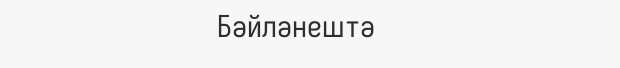Бәйләнештә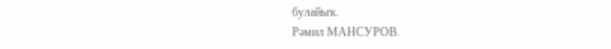булайыҡ.
Рәмил МАНСУРОВ.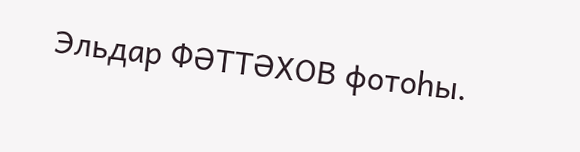Эльдар ФӘТТӘХОВ фотоһы.